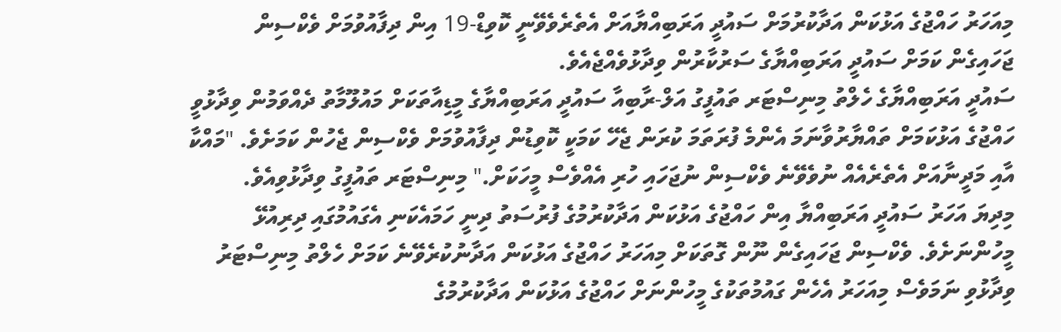މިއަހަރު ހައްޖުގެ އަޅުކަން އަދާކުރުމަށް ސައުދީ އަރަބިއްޔާއަށް އެތެރެވެވޭނީ ކޮވިޑް-19 އިން ދިފާއުވުމަށް ވެކްސިން ޖަހައިގެން ކަމަށް ސައުދީ އަރަބިއްޔާގެ ސަރުކާރުން ވިދާޅުވެއްޖެއެވެ.
ސައުދީ އަރަބިއްޔާގެ ހެލްތު މިނިސްޓަރ ތައުފީގު އަލް-ރާބިއާ ސައުދީ އަރަބިއްޔާގެ މީޑިއާތަކަށް މައުލޫމާތު ދެއްވަމުން ވިދާޅުވީ ހައްޖުގެ އަޅުކަމަށް ތައްޔާރުވާނަމަ އެންމެ ފުރަތަމަ ކުރަން ޖެހޭ ކަމަކީ ކޮވިޑުން ދިފާއުވުމަށް ވެކްސިން ޖެހުން ކަމަށެވެ. "މައްކާ އާއި މަދީނާއަށް އެތެރެއެއް ނުވެވޭނެ ވެކްސިން ނުޖަހައި ހުރި އެއްވެސް މީހަކަށް." މިނިސްޓަރ ތައުފީގު ވިދާޅުވިއެވެ.
މިދިޔަ އަހަރު ސައުދީ އަރަބިއްޔާ އިން ހައްޖުގެ އަޅުކަން އަދާކުރުމުގެ ފުރުސަތު ދިނީ ހަމައެކަނި އެގައުމުގައި ދިރިއުޅޭ މީހުންނަށެވެ. ވެކްސިން ޖަހައިގެން ނޫން ގޮތަކަށް މިއަހަރު ހައްޖުގެ އަޅުކަން އަދާނުކުރެވޭނެ ކަމަށް ހެލްތު މިނިސްޓަރު ވިދާޅުވި ނަމަވެސް މިއަހަރު އެހެން ގައުމުތަކުގެ މީހުންނަށް ހައްޖުގެ އަޅުކަން އަދާކުރުމުގެ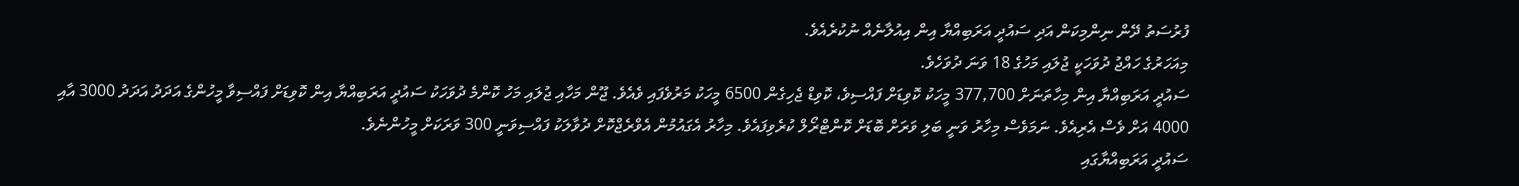ފުރުސަތު ދޭން ނިންމިކަން އަދި ސައުދީ އަރަބިއްޔާ އިން އިއުލާނެއް ނުކުރެއެވެ.
މިއަހަރުގެ ހައްޖު ދުވަހަކީ ޖުލައި މަހުގެ 18 ވަނަ ދުވަހެވެ.
ސައުދީ އަރަބިއްޔާ އިން މިހާތަނަށް 377,700 މީހަކު ކޮވިޑަށް ފައްސިވެ، ކޮވިޑް ޖެހިގެން 6500 މީހަކު މަރުވެފައި ވެއެވެ. ޖޫން މަހާއި ޖުލައި މަހު ކޮންމެ ދުވަހަކު ސައުދީ އަރަބިއްޔާ އިން ކޮވިޑަށް ފައްސިވާ މީހުންގެ އަދަދު އަދަދު 3000 އާއި 4000 އަށް ވެސް އެރިއެވެ. ނަމަވެސް މިހާރު ވަނީ ބަލި ވަރަށް ބޮޑަށް ކޮންޓްރޯލް ކުރެވިފައެވެ. މިހާރު އެގައުމުން އެވްރެޖްކޮށް ދުވާލަކު ފައްސިވަނީ 300 ވަރަކަށް މީހުންނެވެ.
ސައުދީ އަރަބިއްޔާގައި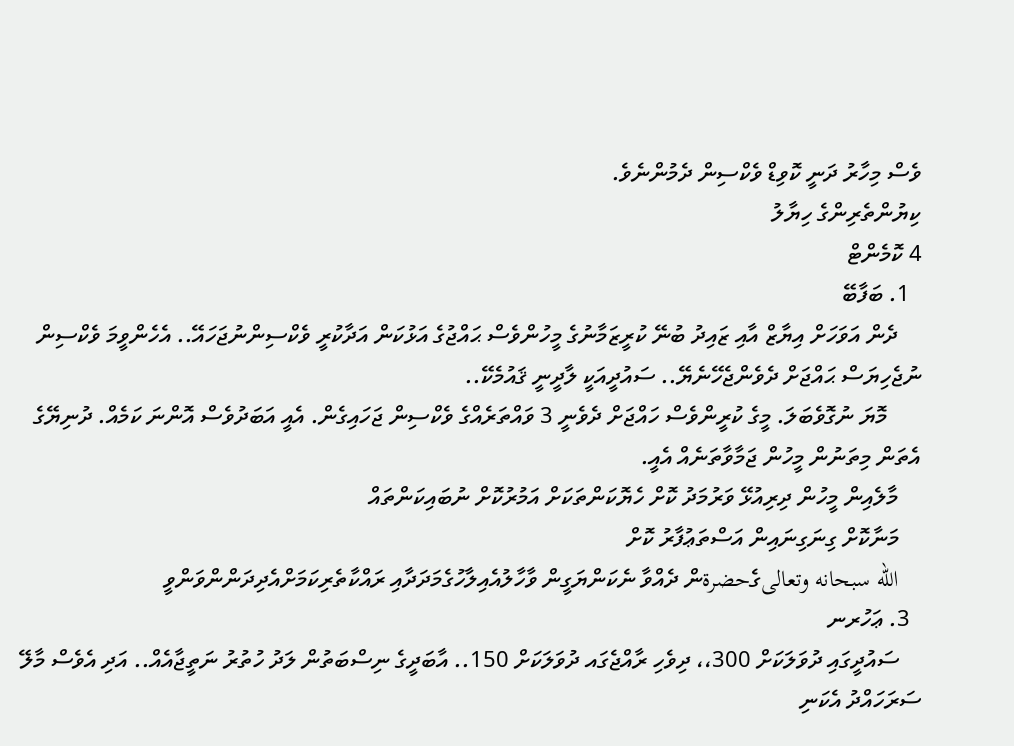ވެސް މިހާރު ދަނީ ކޮވިޑް ވެކްސިން ދެމުންނެވެ.
ކިޔުންތެރިންގެ ހިޔާލު
4 ކޮމެންޓް
  1. ބަފާބޭ
    ދެން އަވަހަށް އިޔާޒް އާއި ޒައިދު ބުނޭ ކުރީޒަމާނުގެ މީހުންވެސް ޙައްޖުގެ އަޅުކަން އަދާކުރީ ވެކްސިންނުޖަހައޭ.. އެހެންވީމަ ވެކްސިން ނުޖެހިޔަސް ޙައްޖަށް ދެވެންޖެހޭނެޔޭ.. ސައުދީއަކީ ލާދީނީ ޤައުމެކޭ..
      މޮޔަ ނުގޮވެބަލަ. މީގެ ކުރީންވެސް ހައްޖަށް ދެވެނީ 3 ވައްތަރެއްގެ ވެކްސިން ޖަހައިގެން. އެއީ އަބަދުވެސް އޮންނަ ކަމެއް. ދުނިޔޭގެ އެތަން މިތަނުން މީހުން ޖަމާވާތަނެއް އެއީ.
    މާލެއިން މީހުން ދިރިއުޅޭ ވަރުމަދު ކޮށް ހެޔޮކަންތަކަށް އަމުރުކޮށް ނުބައިކަންތައް
    މަނާކޮށް ގިނަގިނައިން އަސްތަޢުފާރު ކޮށް
    الله سبحانه وتعالىގެحضرةން ދެއްވާ ނެކަންޔަގީން ވާހާލުއެއިލާހުގެމަދަދާއި ރައްކާތެރިކަމަށްއެދިދަންންވަންވީ
  3. ޢަހުރނ
    ސައުދީގައި ދުވަލަކަށް 300،، ދިވެހި ރާއްޖެގައ ދުވަލަކަށް 150.. އާބަދީގެ ނިސްބަތުން ލަދު ހުތުރު ނަތީޖާއެއް.. އަދި އެވެސް މާލޭ ސަރަހައްދު އެކަނި